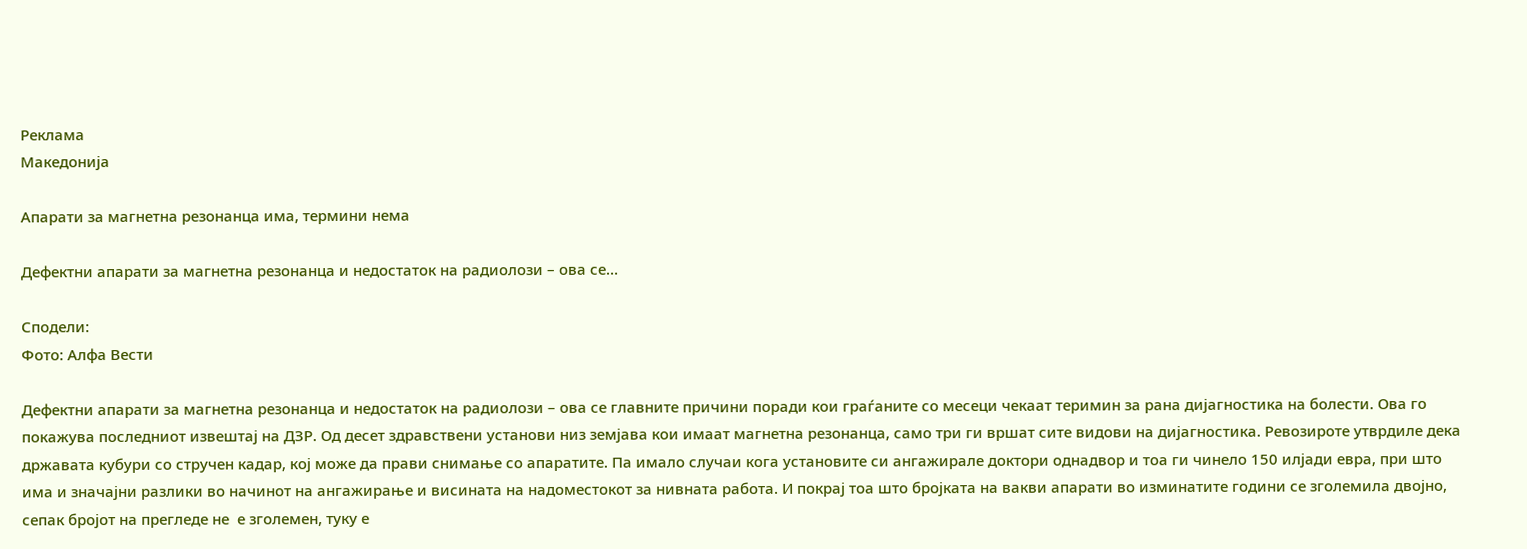Реклама
Македонија

Апарати за магнетна резонанца има, термини нема

Дефектни апарати за магнетна резонанца и недостаток на радиолози – ова се…

Сподели:
Фото: Алфа Вести

Дефектни апарати за магнетна резонанца и недостаток на радиолози – ова се главните причини поради кои граѓаните со месеци чекаат теримин за рана дијагностика на болести. Ова го покажува последниот извештај на ДЗР. Од десет здравствени установи низ земјава кои имаат магнетна резонанца, само три ги вршат сите видови на дијагностика. Ревозироте утврдиле дека државата кубури со стручен кадар, кој може да прави снимање со апаратите. Па имало случаи кога установите си ангажирале доктори однадвор и тоа ги чинело 150 илјади евра, при што има и значајни разлики во начинот на ангажирање и висината на надоместокот за нивната работа. И покрај тоа што бројката на вакви апарати во изминатите години се зголемила двојно, сепак бројот на прегледе не  е зголемен, туку е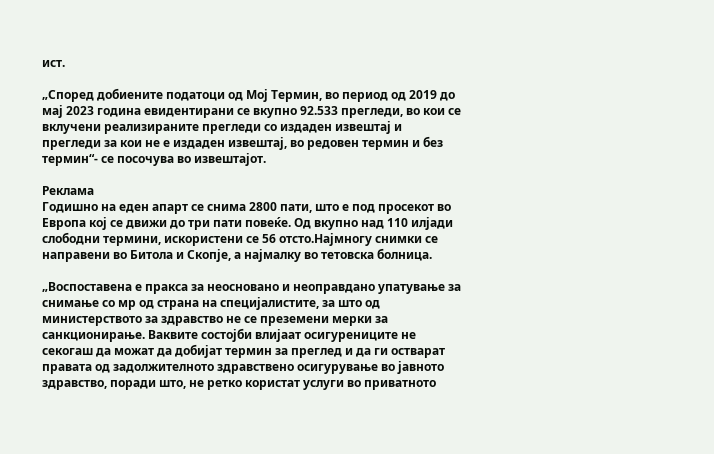ист.

„Според добиените податоци од Мој Термин, во период од 2019 до мај 2023 година евидентирани се вкупно 92.533 прегледи, во кои се вклучени реализираните прегледи со издаден извештај и прегледи за кои не е издаден извештај, во редовен термин и без термин“- се посочува во извештајот.

Реклама
Годишно на еден апарт се снима 2800 пати, што е под просекот во Европа кој се движи до три пати повеќе. Од вкупно над 110 илјади слободни термини, искористени се 56 отсто.Најмногу снимки се направени во Битола и Скопје, а најмалку во тетовска болница.

„Воспоставена е пракса за неосновано и неоправдано упатување за снимање со мр од страна на специјалистите, за што од министерството за здравство не се преземени мерки за санкционирање. Ваквите состојби влијаат осигурениците не секогаш да можат да добијат термин за преглед и да ги остварат правата од задолжителното здравствено осигурување во јавното здравство, поради што, не ретко користат услуги во приватното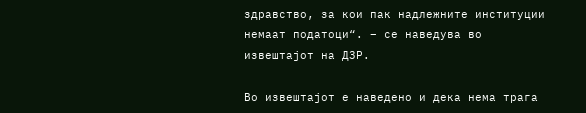здравство, за кои пак надлежните институции немаат податоци“. – се наведува во извештајот на ДЗР.

Во извештајот е наведено и дека нема трага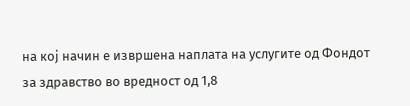на кој начин е извршена наплата на услугите од Фондот за здравство во вредност од 1,8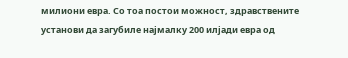милиони евра. Со тоа постои можност, здравствените установи да загубиле најмалку 200 илјади евра од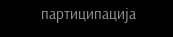партиципација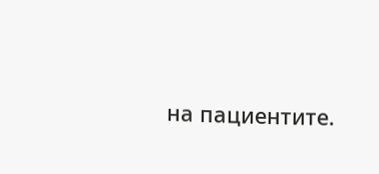на пациентите.